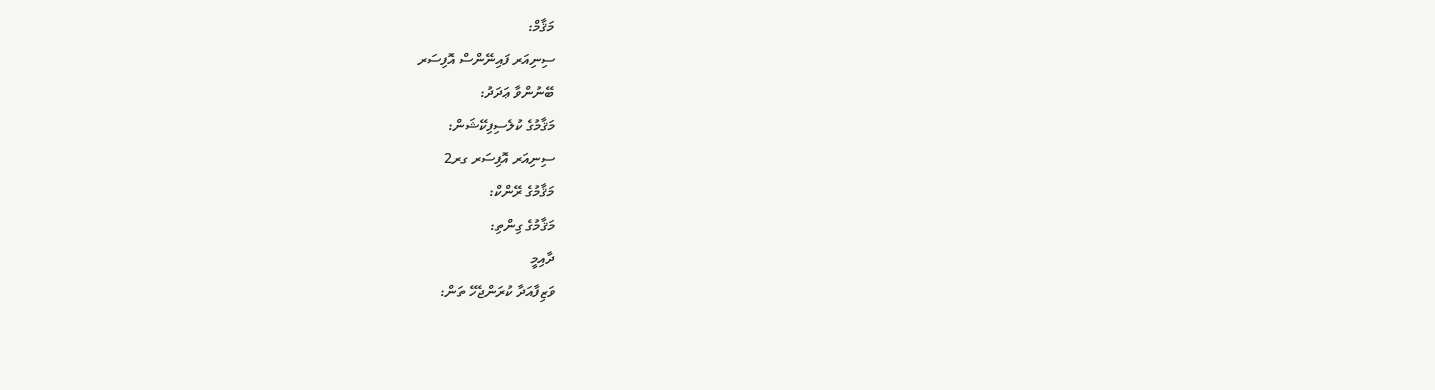މަޤާމް:
ސިނިއަރ ފައިނޭންސް އޮފިސަރ
ބޭނުންވާ ޢަދަދު:
މަޤާމުގެ ކުލެސިފިކޭޝަން:
ސިނިއަރ އޮފިސަރ ގރ2
މަޤާމުގެ ރޭންކް:
މަޤާމުގެ ގިންތި:
ދާއިމީ
ވަޒިފާއަދާ ކުރަންޖެހޭ ތަން: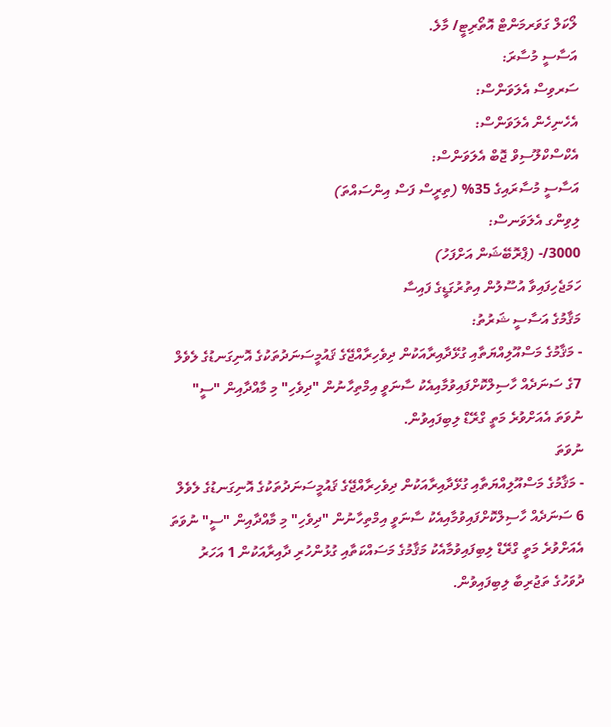ލޯކަލް ގަވަރމަންޓް އޮތޯރިޓީ/ މާލެ.
އަސާސީ މުސާރަ:
ސަރވިސް އެލަވަންސް:
އެހެނިހެން އެލަވަންސް:
އެކްސްކްލޫސިވް ޖޮބް އެލަވަންސް:
އަސާސީ މުސާރައިގެ 35% (ތިރީސް ފަސް އިންސައްތަ)
ލިވިންގ އެލަވަނސް:
3000/- (ޕްރޮބޭޝަން އަށްފަހު)
ހަމަޖެހިފައިވާ އުސޫލުން އިތުރުގަޑީގެ ފައިސާ
މަޤާމުގެ އަސާސީ ޝަރުތު:
- މަޤާމުގެ މަސްއޫލިއްޔަތާއި ގުޅޭދާއިރާއަކުން ދިވެހިރާއްޖޭގެ ޤައުމީސަނަދުތަކުގެ އޮނިގަނޑުގެ ލެވެލް 7ގެ ސަނަދެއް ހާސިލްކޮށްފައިވުމާއިއެކު ސާނަވީ އިމްތިހާނުން "ދިވެހި" މި މާއްދާއިން "ސީ" ނުވަތަ އެއަށްވުރެ މަތީ ގްރޭޑް ލިބިފައިވުން.
ނުވަތަ
- މަޤާމުގެ މަސްއޫލިއްޔަތާއި ގުޅޭދާއިރާއަކުން ދިވެހިރާއްޖޭގެ ޤައުމީސަނަދުތަކުގެ އޮނިގަނޑުގެ ލެވެލް 6 ސަނަދެއް ހާސިލްކޮށްފައިވުމާއިއެކު ސާނަވީ އިމްތިހާނުން "ދިވެހި" މި މާއްދާއިން "ސީ" ނުވަތަ އެއަށްވުރެ މަތީ ގްރޭޑް ލިބިފައިވުމާއެކު މަޤާމުގެ މަސައްކަތާއި ގުޅުންހުރި ދާއިރާއަކުން 1 އަހަރު ދުވަހުގެ ތަޖުރިބާ ލިބިފައިވުން.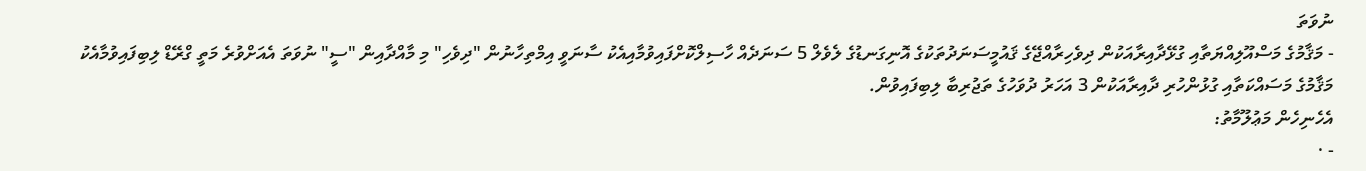ނުވަތަ
- މަޤާމުގެ މަސްއޫލިއްޔަތާއި ގުޅޭދާއިރާއަކުން ދިވެހިރާއްޖޭގެ ޤައުމީސަނަދުތަކުގެ އޮނިގަނޑުގެ ލެވެލް 5 ސަނަދެއް ހާސިލްކޮށްފައިވުމާއިއެކު ސާނަވީ އިމްތިހާނުން "ދިވެހި" މި މާއްދާއިން "ސީ" ނުވަތަ އެއަށްވުރެ މަތީ ގްރޭޑް ލިބިފައިވުމާއެކު މަޤާމުގެ މަސައްކަތާއި ގުޅުންހުރި ދާއިރާއަކުން 3 އަހަރު ދުވަހުގެ ތަޖުރިބާ ލިބިފައިވުން.
އެހެނިހެން މަޢުލޫމާތު:
- ·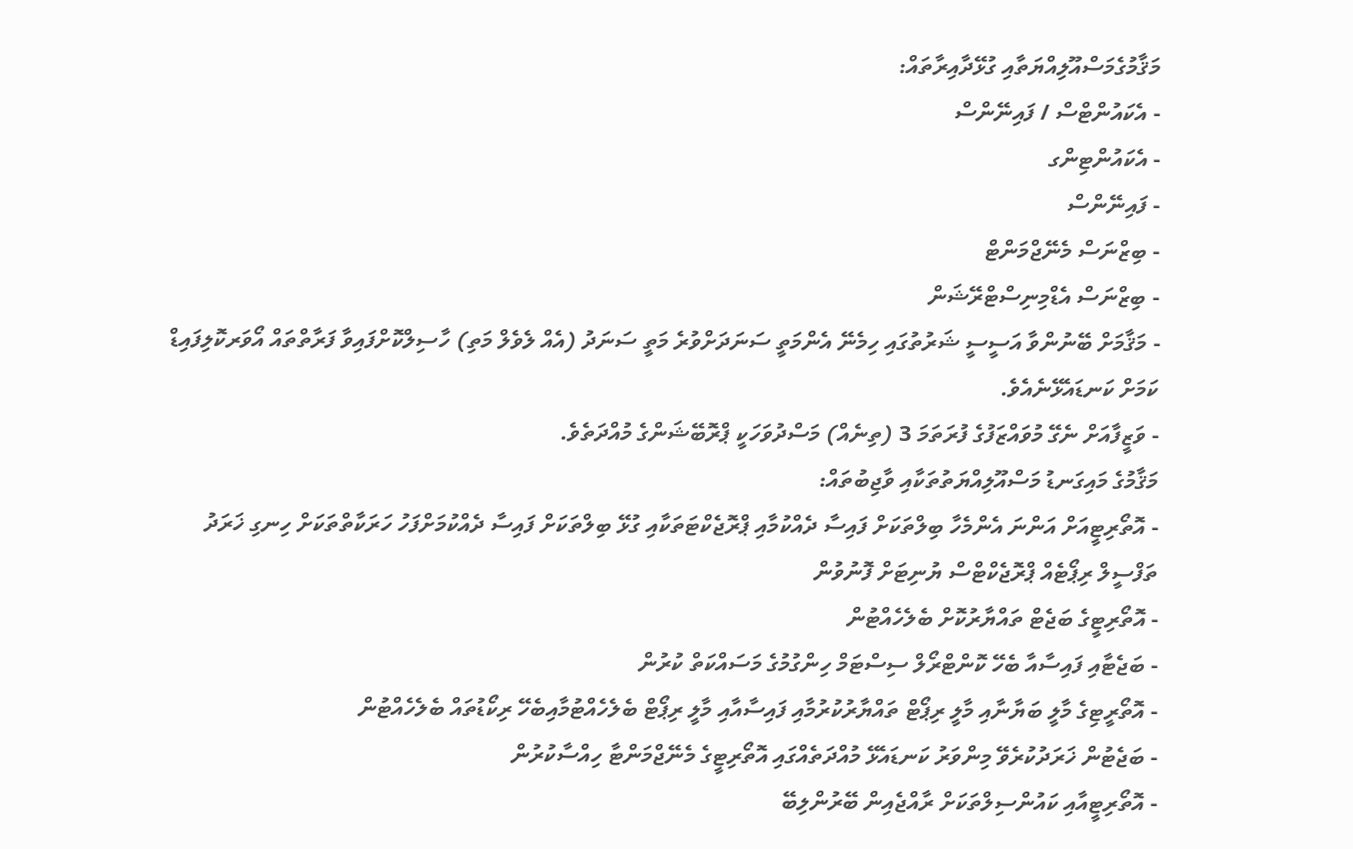މަޤާމުގެމަސްއޫލިއްޔަތާއި ގުޅޭދާއިރާތައް:
- އެކައުންޓްސް / ފައިނޭންސް
- އެކައުންޓިންގ
- ފައިނޭންސް
- ބިޒްނަސް މެނޭޖްމަންޓް
- ބިޒްނަސް އެޑްމިނިސްޓްރޭޝަން
- މަޤާމަށް ބޭނުންވާ އަސީސީ ޝަރުތުގައި ހިމެނޭ އެންމަތީ ސަނަދަށްވުރެ މަތީ ސަނަދު (އެއް ލެވެލް މަތި) ހާސިލްކޮށްފައިވާ ފަރާތްތައް އޯވަރކޮލިފައިޑް ކަމަށް ކަނޑައެޅޭނެއެވެ.
- ވަޒީފާއަށް ނެގޭ މުވައްޒަފުގެ ފުރަތަމަ 3 (ތިނެއް) މަސްދުވަހަކީ ޕްރޮބޭޝަންގެ މުއްދަތެވެ.
މަޤާމުގެ މައިގަނޑު މަސްއޫލިއްޔަތުތަކާއި ވާޖިބުތައް:
- އޮތޯރިޓީއަށް އަންނަ އެންމެހާ ބިލްތަކަށް ފައިސާ ދެއްކުމާއި ޕްރޮޖެކްޓަތަކާއި ގުޅޭ ބިލްތަކަށް ފައިސާ ދެއްކުމަށްފަހު ހަރަކާތްތަކަށް ހިނގި ޚަރަދު ތަފްސީލް ރިޕޯޓެއް ޕްރޮޖެކްޓްސް ޔުނިޓަށް ފޮނުވުން
- އޮތޯރިޓީގެ ބަޖެޓް ތައްޔާރުކޮށް ބެލެހެއްޓުން
- ބަޖެޓާއި ފައިސާއާ ބެހޭ ކޮންޓްރޯލް ސިސްޓަމް ހިންގުމުގެ މަސައްކަތް ކުރުން
- އޮތޯރީޓިގެ މާލީ ބަޔާނާއި މާލީ ރިޕޯޓް ތައްޔާރުކުރުމާއި ފައިސާއާއި މާލީ ރިޕޯޓް ބެލެހެއްޓުމާއިބެހޭ ރިކޯޑުތައް ބެލެހެއްޓުން
- ބަޖެޓުން ޚަރަދުކުރެވޭ މިންވަރު ކަނޑައެޅޭ މުއްދަތެއްގައި އޮތޯރިޓީގެ މެނޭޖްމަންޓާ ހިއްސާކުރުން
- އޮތޯރިޓީއާއި ކައުންސިލްތަކަށް ރާއްޖެއިން ބޭރުންލިބޭ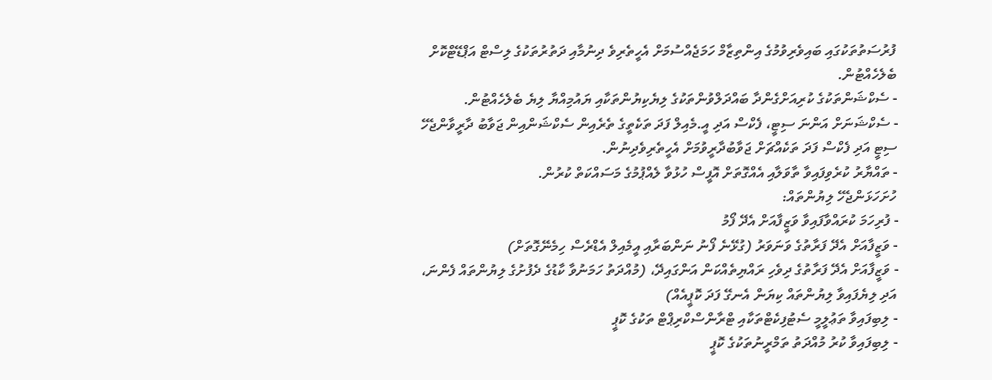ފުރުސަތުތަކުގައި ބައިވެރިވުމުގެ އިންތިޒާމް ހަމަޖެއްސުމަށް އެހީތެރިވެ ދިނުމާއި ދަތުރުތަކުގެ ލިސްޓް އަޕްޑޭޓްކޮށް ބެލެހެއްޓުން.
- ސެކްޝަންތަކުގެ ކުރިއަށްގެންދާ ބައްދަލްވުންތަކުގެ ލިޔެކިޔުންތަކާއި ޔައުމިއްޔާ ލިޔެ ބެލެހެއްޓުން.
- ސެކްޝަނަށް އަންނަ ސިޓީ، ފެކްސް އަދި އީ.މެއިލް ފަދަ ތަކެތީގެ ތެރެއިން ސެކްޝަންއިން ޖަވާބު ދާރީވާންޖެހޭ ސިޓީ އަދި ފެކްސް ފަދަ ތަކެއްޗަށް ޖަވާބުދާރީވުމަށް އެހީތެރިވެދިނުން.
- ތައްޔާރު ކުރެވިފައިވާ ތާވަލާއި އެއްގޮތަށް އޮފީސް ހުޅުވާ ލެއްޕުމުގެ މަސައްކަތް ކުރުން.
ހުށަހަޅަންޖެހޭ ލިޔުންތައް:
- ފުރިހަމަ ކުރައްވާފައިވާ ވަޒީފާއަށް އެދޭ ފޯމު
- ވަޒީފާއަށް އެދޭ ފަރާތުގެ ވަނަވަރު (ގުޅޭނެ ފޯނު ނަންބަރާއި އީމެއިލް އެޑްރެސް ހިމެނޭގޮތަށް)
- ވަޒީފާއަށް އެދޭ ފަރާތުގެ ދިވެހި ރައްޔިތެއްކަން އަންގައިދޭ، (މުއްދަތު ހަމަނުވާ ކާޑުގެ ދެފުށުގެ ލިޔުންތައް ފެންނަ، އަދި ލިޔެފައިވާ ލިޔުންތައް ކިޔަން އެނގޭ ފަދަ ކޮޕީއެއް)
- ލިބިފައިވާ ތަޢުލީމީ ސެޓުފިކެޓްތަކާއި ޓްރާންސްކްރިޕްޓް ތަކުގެ ކޮޕީ
- ލިބިފައިވާ ކުރު މުއްދަތު ތަމްރީނުތަކުގެ ކޮޕީ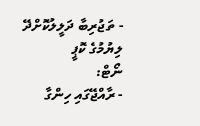- ތަޖުރިބާ ދަލީލުކޮށްދޭ ލިޔުމުގެ ކޮޕީ
ނޯޓް:
- ރާއްޖޭގައި ހިންގާ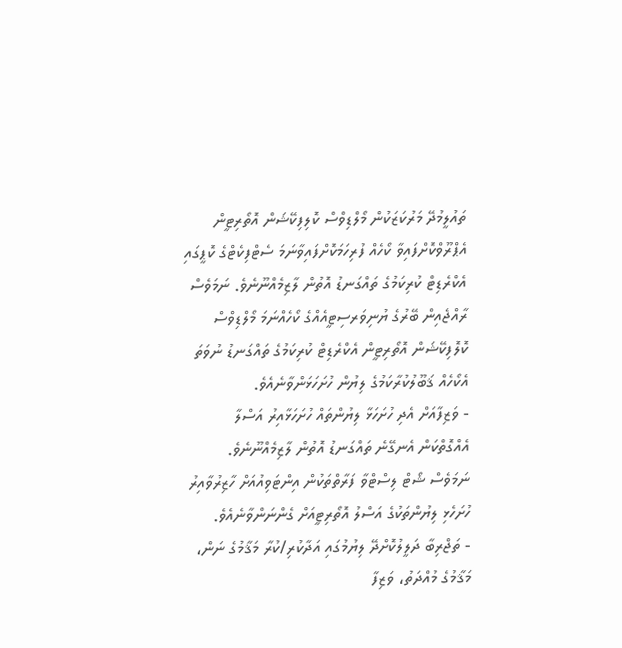ތައުލީމުދޭ މަރުކަޒަކުން މޯލްޑިވްސް ކޮލިފިކޭޝަން އޮތޯރިޓީން އެޕްރޫވްކޮށްފައިވާ ކޯހެއް ފުރިހަމަކޮށްފައިވާނަމަ ސެޓްފިކެޓްގެ ކޮޕީގައި އެކްރެޑިޓް ކުރިކަމުގެ ތައްގަނޑު އޮތުން ލާޒިމެއްނޫނެވެ. ނަމަވެސް ރާއްޖެއިން ބޭރުގެ ޔުނިވަރސިޓީއެއްގެ ކޯހެއްނަމަ މޯލްޑިވްސް ކޮލޮފިކޭޝަން އޮތޯރިޓީން އެކްރެޑިޓް ކުރިކަމުގެ ތައްގަނޑު ނުވަތަ އެކޯހެއް ޤަބޫލުކުރާކަމުގެ ލިޔުން ހުށަހަޅަންވާނެއެވެ.
- ވަޒިފާއަށް އެދި ހުށަހަޅާ ލިޔުންތައް ހުށަހަޅާއިރު އަސްލާ އެއްގޮތްކަން އެނގޭނެ ތައްގަނޑު އޮތުން ލާޒިމެއްނޫނެވެ. ނަމަވެސް ޝޯޓް ލިސްޓްވާ ފަރާތްތަކުން އިންޓަވިއުއަށް ހާޒިރުވާއިރު ހުށަހެޅި ލިޔުންތަކުގެ އަސްލު އޮތޯރިޓީއަށް ގެންނަންވާނެއެވެ.
- ތަޖްރިބާ ދަލީލުކޮށްދޭ ލިޔުމުގައި އަދާކުރި/ކުރާ މަޤާމުގެ ނަން، މަޤާމުގެ މުއްދަތު، ވަޒިފާ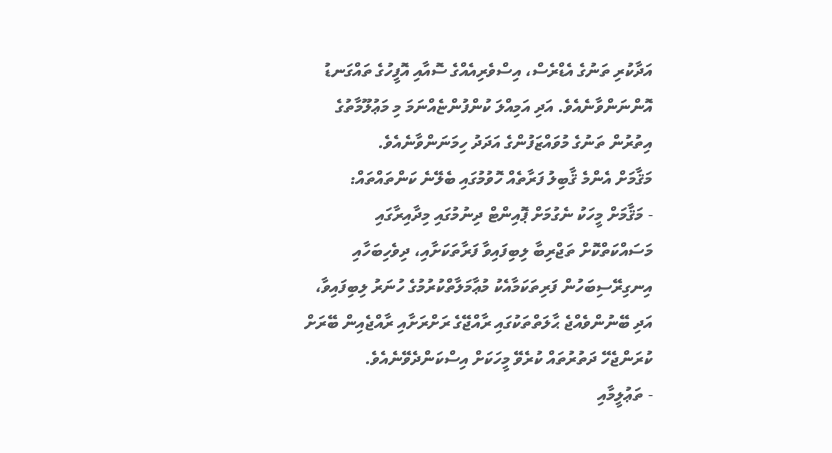އަދާކުރި ތަނުގެ އެޑްރެސް، އިސްވެރިއެއްގެ ސޮއާއި އޮފީހުގެ ތައްގަނޑު އޮންނަންވާނެއެވެ. އަދި އަމިއްލަ ކުންފުންޏެއްނަމަ މި މަޢުލޫމާތުގެ އިތުރުން ތަނުގެ މުވައްޒަފުންގެ އަދަދު ހިމަނަންވާނެއެވެ.
މަޤާމަށް އެންމެ ޤާބިލު ފަރާތެއް ހޮވުމުގައި ބެލޭނެ ކަންތައްތައް:
- މަޤާމަށް މީހަކު ނެގުމަށް ޕޮއިންޓް ދިނުމުގައި މިދާއިރާގައި މަސައްކަތްކޮށް ތަޖްރިބާ ލިބިފައިވާ ފަރާތަކަށާއި، ދިވެހިބަހާއި އިނގިރޭސިބަހުން ފަރިތަކަމާއެކު މުޢާމަލާތްކުރުމުގެ ހުނަރު ލިބިފައިވާ، އަދި ބޭނުންވެއްޖެ ޙާލަތްތަކުގައި ރާއްޖޭގެ ރަށްރަށާއި ރާއްޖެއިން ބޭރަށް ކުރަންޖެހޭ ދަތުރުތައް ކުރެވޭ މީހަކަށް އިސްކަންދެވޭނެއެވެ.
- ތަޢުލީމާއި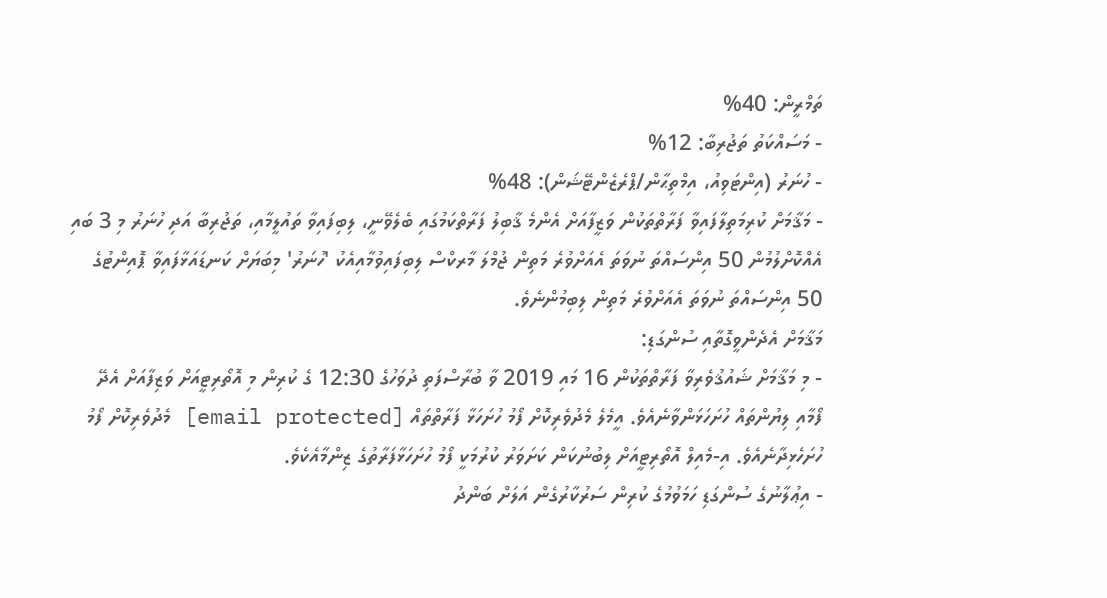ތަމްރީން: 40%
- މަސައްކަތު ތަޖުރިބާ: 12%
- ހުނަރު (އިންޓަވިއު، އިމްތިޙާން/ޕްރެޒެންޓޭޝަން): 48%
- މަޤާމަށް ކުރިމަތިލާފައިވާ ފަރާތްތަކުން ވަޒީފާއަށް އެންމެ ޤާބިލު ފަރާތްކަމުގައި ބެލެވޭނީ، ލިބިފައިވާ ތައުލީމާއި، ތަޖުރިބާ އަދި ހުނަރު މި 3 ބައި އެއްކޮށްލުމުން 50 އިންސައްތަ ނުވަތަ އެއަށްވުރެ މަތިން ޖުމްލަ މާރކްސް ލިބިފައިވުމާއިއެކު 'ހުނަރު' މިބަޔަށް ކަނޑައަޅާފައިވާ ޕޮއިންޓުގެ 50 އިންސައްތަ ނުވަތަ އެއަށްވުރެ މަތިން ލިބިމުންނެވެ.
މަޤާމަށް އެދެންވީގޮތާއި ސުންގަޑި:
- މި މަޤާމަށް ޝައުޤުވެރިވާ ފަރާތްތަކުން 16 މައި 2019 ވާ ބުރާސްފަތި ދުވަހުގެ 12:30 ގެ ކުރިން މި އޮތޯރިޓީއަށް ވަޒިފާއަށް އެދޭ ފޯމާއި ލިޔުންތައް ހުށަހަޅަންވާނެއެވެ. އީމެލެ މެދުވެރިކޮށް ފޯމު ހުށަހަޅާ ފަރާތްތައް [email protected] މެދުވެރިކޮށް ފޯމު ހުށަހެޅިދާނެއެވެ. އި-މެއިލް އޮތޯރިޓީއަށް ލިބުނުކަން ކަށަވަރު ކުރުމަކީ ފޯމު ހުށަހަޅާފަރާތުގެ ޒިންމާއެކެވެ.
- އިޢުލާނުގެ ސުންގަޑި ހަމަވުމުގެ ކުރިން ސަރުކާރުގެން އަލަށް ބަންދު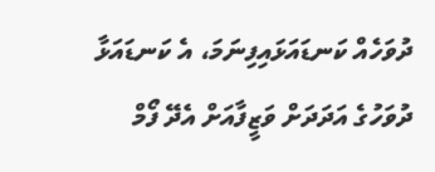ދުވަހެއް ކަނޑައަޅައިފިނަމަ، އެ ކަނޑައަޅާ ދުވަހުގެ އަދަދަށް ވަޒީފާއަށް އެދޭ ފޯމް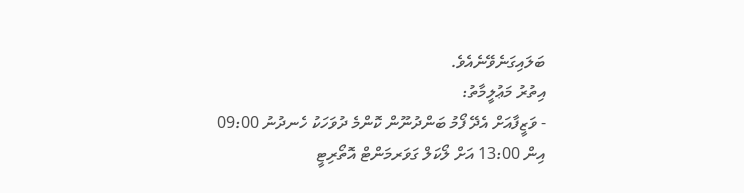ބަލައިގަނެވޭނެއެވެ.
އިތުރު މަޢުލީމާތު:
- ވަޒީފާއަށް އެދޭ ފޯމު ބަންދުނޫން ކޮންމެ ދުވަހަކު ހެނދުނު 09:00 އިން 13:00 އަށް ލޯކަލް ގަވަރމަންޓް އޮތޯރިޓީ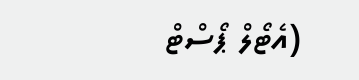(އެޓޯލް ޕޯސްޓް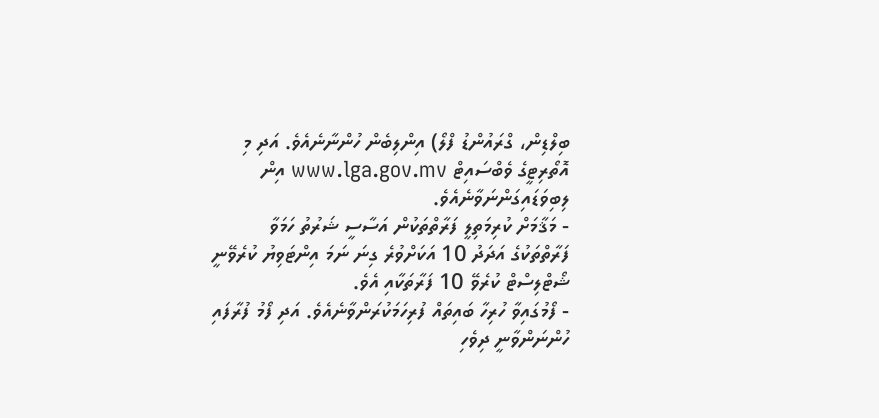ބިލްޑިން، ގްރައުންޑު ފްލޯ) އިންލިބެން ހުންނާނެއެވެ. އަދި މި އޮތޯރިޓީގެ ވެބްސައިޓް www.lga.gov.mv އިން ލިބިވަޑައިގަންނަވާނެއެވެ.
- މަޤާމަށް ކުރިމަތިލީ ފަރާތްތަކުން އަސާސީ ޝަރުތު ހަމަވާ ފަރާތްތަކުގެ އަދަދު 10 އަކަށްވުރެ ގިނަ ނަމަ އިންޓަވިޔު ކުރެވޭނީ ޝޯޓްލިސްޓް ކުރެވޭ 10 ފަރާތަކާއި އެވެ.
- ފޯމުގައިވާ ހުރިހާ ބައިތައް ފުރިހަމަކުރަންވާނެއެވެ. އަދި ފޯމު ފުރާފައި ހުންނަންވާނީ ދިވެހި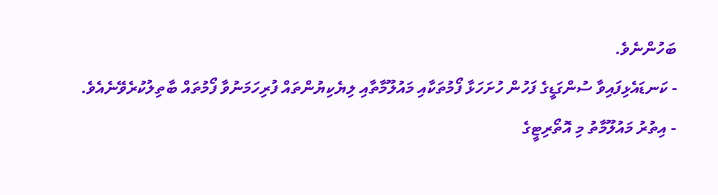ބަހުންނެވެ.
- ކަނޑައެޅިފައިވާ ސުންގަޑީގެ ފަހުން ހުށަހަޅާ ފޯމުތަކާއި މައުލޫމާތާއި ލިޔެކިޔުންތައް ފުރިހަމަނުވާ ފޯމުތައް ބާތިލުކުރެވޭނެއެވެ.
- އިތުރު މައުލޫމާތު މި އޮތޯރިޓީގެ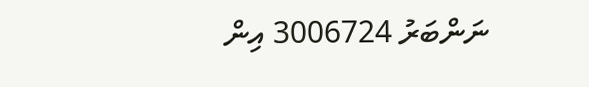ނަންބަރު 3006724 އިން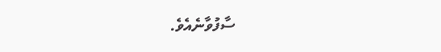ސާފުވާނެއެވެ.